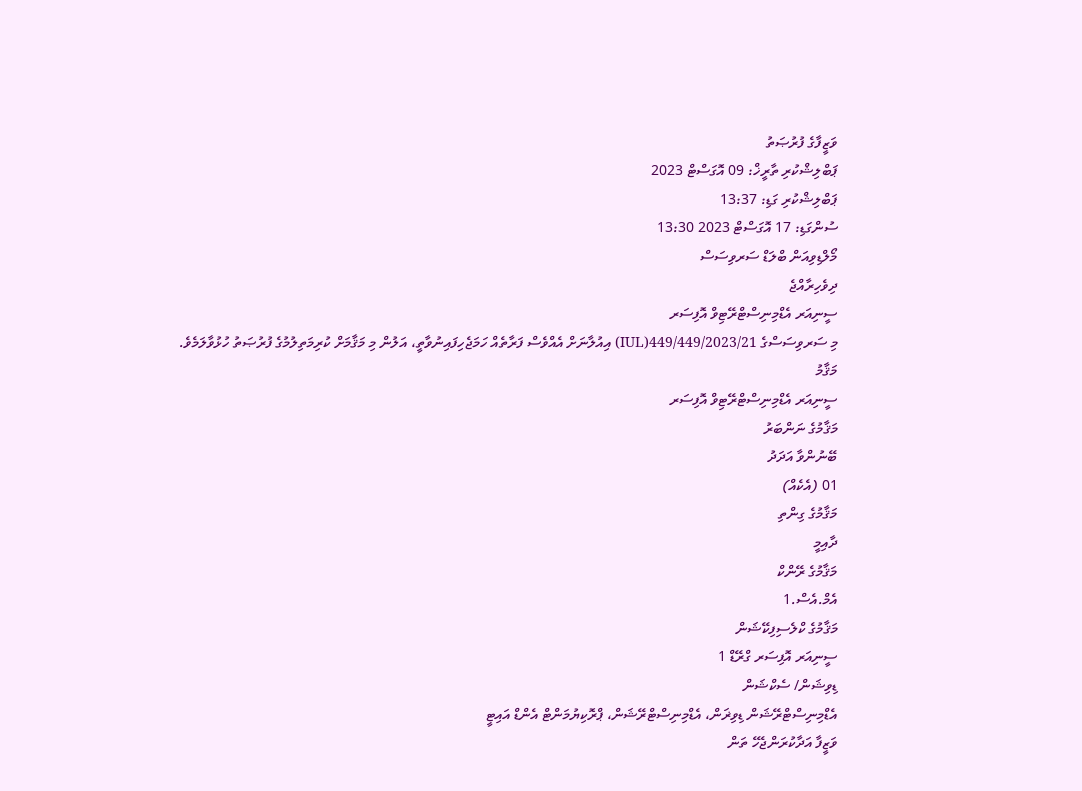ވަޒީފާގެ ފުރުޞަތު
ޕަބްލިޝްކުރި ތާރީޚް: 09 އޮގަސްޓް 2023
ޕަބްލިޝްކުރި ގަޑި: 13:37
ސުންގަޑި: 17 އޮގަސްޓް 2023 13:30
މޯލްޑިވިއަން ބްލަޑް ސަރވިސަސް
ދިވެހިރާއްޖެ
ސީނިއަރ އެޑްމިނިސްޓްރޭޓިވް އޮފިސަރ
މި ސަރވިސަސްގެ 449/449/2023/21(IUL) އިއުލާނަށް އެއްވެސް ފަރާތެއް ހަމަޖެހިފައިނުވާތީ، އަލުން މި މަޤާމަށް ކުރިމަތިލުމުގެ ފުރުޞަތު ހުޅުވާލަމެވެ.
މަޤާމު
ސީނިއަރ އެޑްމިނިސްޓްރޭޓިވް އޮފިސަރ
މަޤާމުގެ ނަންބަރު
ބޭނުންވާ އަދަދު
01 (އެކެއް)
މަޤާމުގެ ގިންތި
ދާއިމީ
މަޤާމުގެ ރޭންކް
އެމް.އެސް.1
މަޤާމުގެ ކްލެސިފިކޭޝަން
ސީނިއަރ އޮފިސަރ ގްރޭޑް 1
ޑިވިޝަން/ ސެކްޝަން
އެޑްމިނިސްޓްރޭޝަން ޑިވިޜަން، އެޑްމިނިސްޓްރޭޝަން، ޕްރޮކިޔުމަންޓް އެންޑް އައިޓީ
ވަޒީފާ އަދާކުރަންޖެހޭ ތަން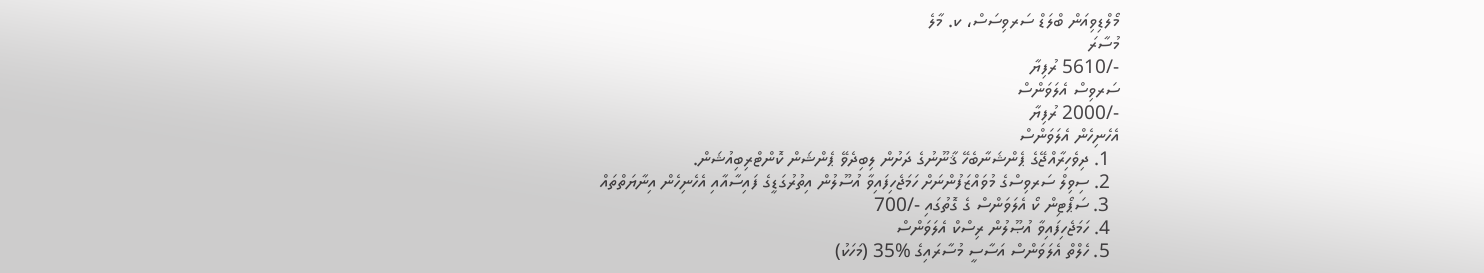މޯލްޑިވިއަން ބްލަޑް ސަރވިސަސް، ކ. މާލެ
މުސާރަ
-/5610 ރުފިޔާ
ސަރވިސް އެލަވަންސް
-/2000 ރުފިޔާ
އެހެނިހެން އެލަވަންސް
  1. ދިވެހިރާއްޖޭގެ ޕެންޝަނާބެހޭ ޤާނޫނުގެ ދަށުން ލިބިދެވޭ ޕެންޝަން ކޮންޓްރިބިއުޝަން.
  2. ސިވިލް ސަރވިސްގެ މުވައްޒަފުންނަށް ހަމަޖެހިފައިވާ އުސޫލުން އިތުރުގަޑީގެ ފައިސާއާއި އެހެނިހެން އިނާޔަތްތައް
  3. ސަޕޯޓިން ކޯ އެލަވަންސް ގެ ގޮތުގައި -/700
  4. ހަމަޖެހިފައިވާ އުޞޫލުން ރިސްކް އެލަވަންސް
  5. ހެލްތް އެލަވަންސް އަސާސީ މުސާރައިގެ %35 (މަހަކު)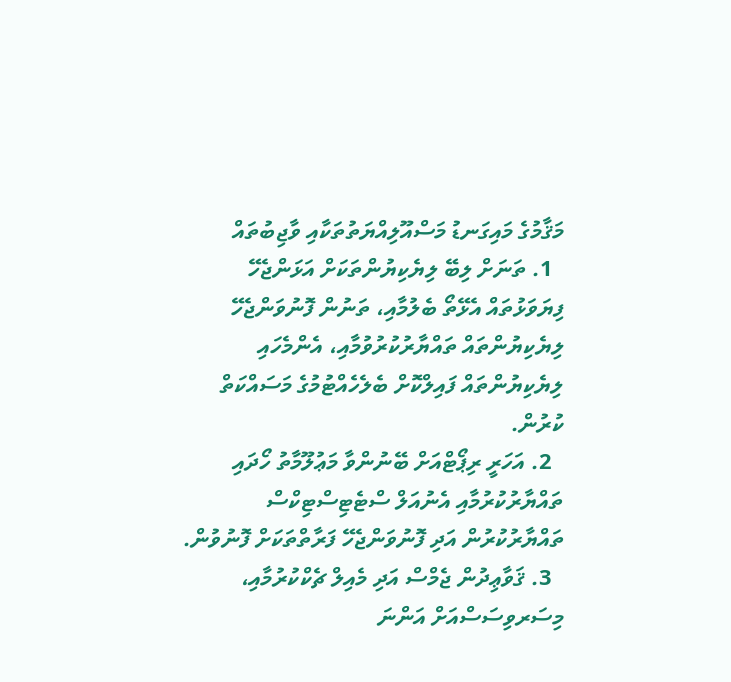މަޤާމުގެ މައިގަނޑު މަސްއޫލިއްޔަތުތަކާއި ވާޖިބުތައް
  1. ތަނަށް ލިބޭ ލިޔެކިޔުންތަކަށް އަޅަންޖެހޭ ފިޔަވަޅުތައް އެޅޭތޯ ބެލުމާއި، ތަނުން ފޮނުވަންޖެހޭ ލިޔެކިޔުންތައް ތައްޔާރުކުރުވުމާއި، އެންމެހައި ލިޔެކިޔުންތައް ފައިލްކޮށް ބެލެހެއްޓުމުގެ މަސައްކަތް ކުރުން.
  2. އަހަރީ ރިޕޯޓްއަށް ބޭނުންވާ މަޢުލޫމާތު ހޯދައި ތައްޔާރުކުރުމާއި އެނުއަލް ސްޓެޓިސްޓިކްސް ތައްޔާރުކުރުން އަދި ފޮނުވަންޖެހޭ ފަރާތްތަކަށް ފޮނުވުން.
  3. ޤަވާޢިދުން ޖެމްސް އަދި މެއިލް ޗެކްކުރުމާއި، މިސަރވިސަސްއަށް އަންނަ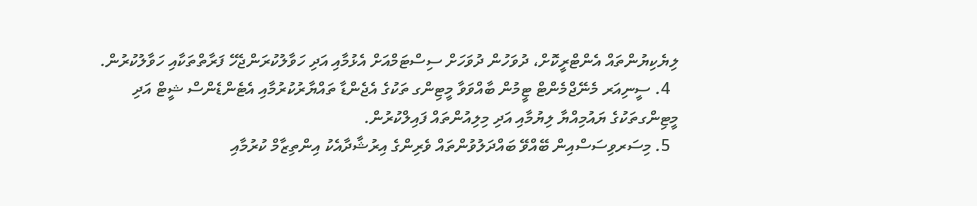ލިޔެކިޔުންތައް އެންޓްރީކޮށް، ދުވަހުން ދުވަހަށް ސިސްޓަމްއަށް އެޅުމާއި އަދި ހަވާލުކުރަންޖެހޭ ފަރާތްތަކާއި ހަވާލުކުރުން.
  4. ސީނިއަރ މެނޭޖްމެންޓް ޓީމުން ބާއްވަވާ މީޓިންގ ތަކުގެ އެޖެންޑާ ތައްޔާރުކުރުމާއި އެޓެންޑެންސް ޝީޓް އަދި މީޓިންގތަކުގެ ޔައުމިއްޔާ ލިޔުމާއި އަދި މިލިއުންތައް ފައިލްކުރުން.
  5. މިސަރވިސަސްއިން ބޭއްވޭ ބައްދަލުވުންތައް ވެރިންގެ އިރުޝާދާއެކު އިންތިޒާމް ކުރުމާއި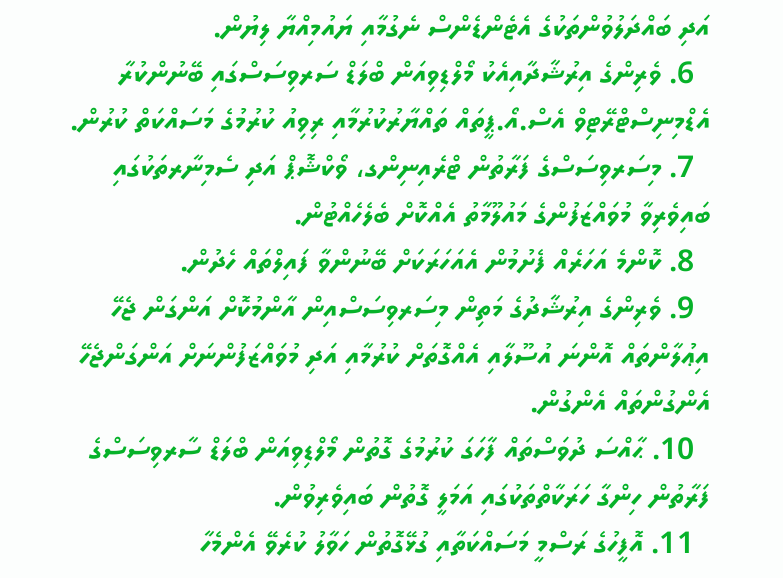އަދި ބައްދަލުވުންތަކުގެ އެޓެންޑެންސް ނެގުމާއި ޔައުމިއްޔާ ލިޔުން.
  6. ވެރިންގެ އިރުޝާދާއިއެކު މޯލްޑިވިއަން ބްލަޑް ސަރވިސަސްގައި ބޭނުންކުރާ އެޑްމިނިސްޓްރޭޓިވް އެސް.އޯ.ޕީތައް ތައްޔާރުކުރުމާއި ރިވިއު ކުރުމުގެ މަސައްކަތް ކުރުން.
  7. މިސަރވިސަސްގެ ފަރާތުން ޓްރެއިނިންގ، ވޯކްޝޮޕް އަދި ސެމިނާރތަކުގައި ބައިވެރިވާ މުވައްޒަފުންގެ މައުލޫމާތު އެއްކޮށް ބެލެހެއްޓުން.
  8. ކޮންމެ އަހަރެއް ފެށުމުން އެއަހަރަކަށް ބޭނުންވާ ފައިލްތައް ހެދުން.
  9. ވެރިންގެ އިރުޝާދުގެ މަތިން މިސަރވިސަސްއިން އާންމުކޮށް އަންގަން ޖެހޭ އިޢުލާންތައް އޮންނަ އުސޫލާއި އެއްގޮތަށް ކުރުމާއި އަދި މުވައްޒަފުންނަށް އަންގަންޖެހޭ އެންގުންތައް އެންގުން.
  10. ޙާއްސަ ދުވަސްތައް ފާހަގަ ކުރުމުގެ ގޮތުން މޯލްޑިވިއަން ބްލަޑް ސާރވިސަސްގެ ފަރާތުން ހިންގާ ހަރަކާތްތަކުގައި އަމަލީ ގޮތުން ބައިވެރިވުން.
  11. އޮފީހުގެ ރަސްމީ މަސައްކަތާއި ގުޅޭގޮތުން ހަވާލު ކުރެވޭ އެންމެހާ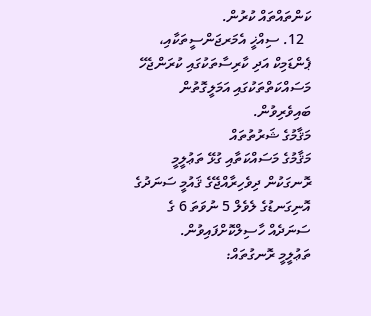ކަންތައްތައް ކުރުން.
  12. ސިއްޚީ އެމަރޖަންސީތަކާއި، ޕެންޑަމިކް އަދި ކާރިސާތަކުގައި ކުރަންޖެހޭ މަސައްކަތްތަކުގައި އަމަލީގޮތުން ބައިވެރިވުން.
މަޤާމުގެ ޝަރުތުތައް
މަޤާމުގެ މަސައްކަތާއި ގުޅޭ ތަޢުލީމީ ރޮނގަކުން ދިވެހިރާއްޖޭގެ ޤައުމީ ސަނަދުގެ އޮނިގަނޑުގެ ލެވެލް 5 ނުވަތަ 6 ގެ ސަނަދެއް ހާސިލްކޮށްފައިވުން.
ތަޢުލީމީ ރޮނގުތައް: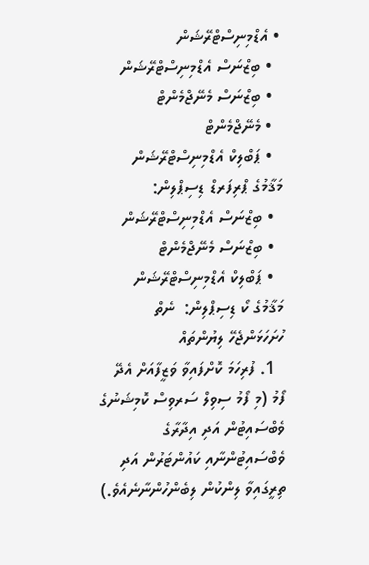• އެޑްމިނިސްޓްރޭޝަން
  • ބިޒްނަސް އެޑްމިނިސްޓްރޭޝަން
  • ބިޒްނަސް މެނޭޖްމެންޓް
  • މެނޭޖްމެންޓް
  • ޕަބްލިކް އެޑްމިނިސްޓްރޭޝަން
މަޤާމުގެ ޕްރިފަރޑް ޑިސިޕްލިން:
  • ބިޒްނަސް އެޑްމިނިސްޓްރޭޝަން
  • ބިޒްނަސް މެނޭޖްމެންޓް
  • ޕަބްލިކް އެޑްމިނިސްޓްރޭޝަން
މަޤާމުގެ ކޯ ޑިސިޕްލިން:  ނެތް
ހުށަހަޅަންޖެހޭ ލިޔުންތައް
  1. ފުރިހަމަ ކޮށްފައިވާ ވަޒީފާއަށް އެދޭ ފޯމު (މި ފޯމު ސިވިލް ސަރވިސް ކޮމިޝަނުގެ ވެބްސައިޓުން އަދި އިދާރާގެ ވެބްސައިޓުންނާއި ކައުންޓަރުން އަދި ތިރީގައިވާ ލިންކުން ލިބެންހުންނާނެއެވެ.)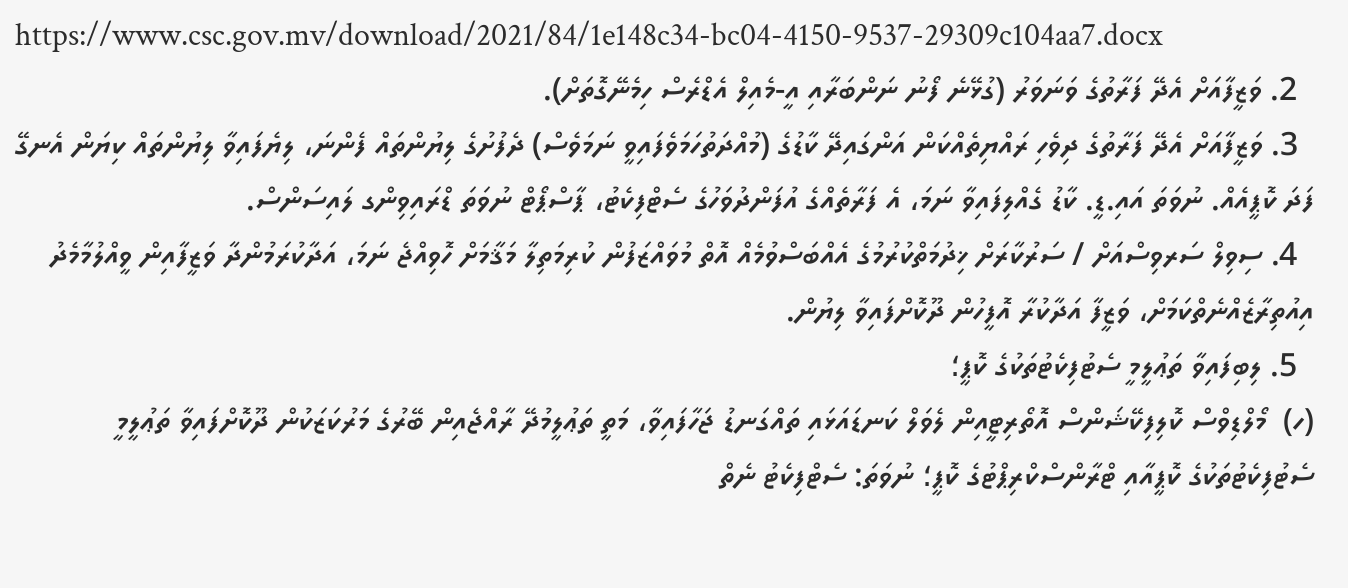https://www.csc.gov.mv/download/2021/84/1e148c34-bc04-4150-9537-29309c104aa7.docx
  2. ވަޒީފާއަށް އެދޭ ފަރާތުގެ ވަނަވަރު (ގުޅޭނެ ފޯނު ނަންބަރާއި އީ-މެއިލް އެޑްރެސް ހިމެނޭގޮތަށް).
  3. ވަޒީފާއަށް އެދޭ ފަރާތުގެ ދިވެހި ރައްޔިތެއްކަން އަންގައިދޭ ކާޑުގެ (މުއްދަތުހަމަވެފައިވީ ނަމަވެސް) ދެފުށުގެ ލިޔުންތައް ފެންނަ، ލިޔެފައިވާ ލިޔުންތައް ކިޔަން އެނގޭ ފަދަ ކޮޕީއެއް. ނުވަތަ އައި.ޑީ. ކާޑު ގެއްލިފައިވާ ނަމަ، އެ ފަރާތެއްގެ އުފަންދުވަހުގެ ސެޓްފިކެޓު، ޕާސްޕޯޓް ނުވަތަ ޑްރައިވިންގ ލައިސަންސް.
  4. ސިވިލް ސަރވިސްއަށް / ސަރުކާރަށް ޚިދުމަތްކުރުމުގެ އެއްބަސްވުމެއް އޮތް މުވައްޒަފުން ކުރިމަތިލާ މަޤާމަށް ހޮވިއްޖެ ނަމަ، އަދާކުރަމުންދާ ވަޒީފާއިން ވީއްލުމާމެދު އިއުތިރާޒެއްނެތްކަމަށް، ވަޒީފާ އަދާކުރާ އޮފީހުން ދޫކޮށްފައިވާ ލިޔުން.
  5. ލިބިފައިވާ ތަޢުލީމީ ސެޓުފިކެޓުތަކުގެ ކޮޕީ؛
(ހ)  މޯލްޑިވްސް ކޮލިފިކޭޝަންސް އޮތޯރިޓީއިން ލެވަލް ކަނޑައަޅައި ތައްގަނޑު ޖަހާފައިވާ، މަތީ ތަޢުލީމުދޭ ރާއްޖެއިން ބޭރުގެ މަރުކަޒަކުން ދޫކޮށްފައިވާ ތަޢުލީމީ ސެޓުފިކެޓުތަކުގެ ކޮޕީއާއި ޓްރާންސްކްރިޕްޓުގެ ކޮޕީ؛ ނުވަތަ: ސެޓްފިކެޓު ނެތް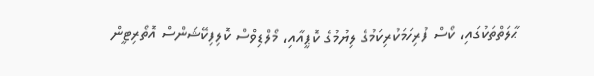ޙާލަތްތަކުގައި، ކޯސް ފުރިހަމަކުރިކަމުގެ ލިޔުމުގެ ކޮޕީއާއި، މޯލްޑިވްސް ކޮލިފިކޭޝަންސް އޮތޯރިޓީން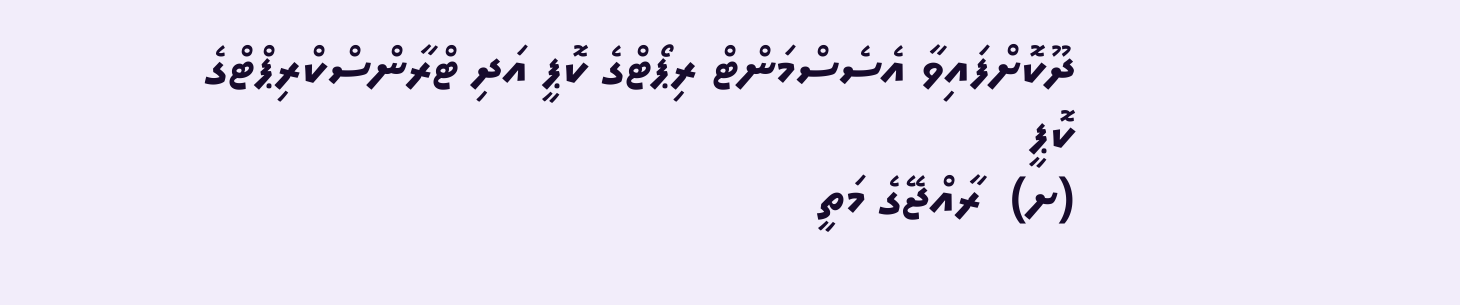ދޫކޮށްފައިވާ އެސެސްމަންޓް ރިޕޯޓްގެ ކޮޕީ އަދި ޓްރާންސްކްރިޕްޓްގެ ކޮޕީ
(ށ)  ރާއްޖޭގެ މަތީ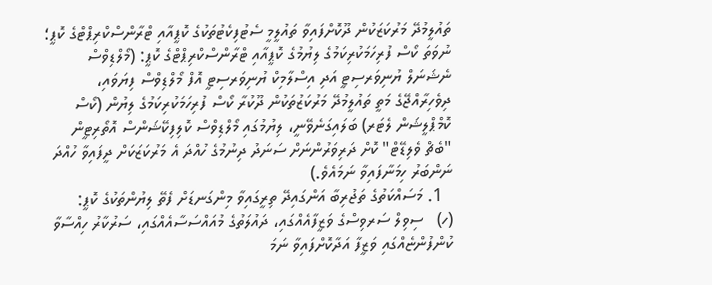ތައުލީމުދޭ މަރުކަޒަކުން ދޫކޮށްފައިވާ ތައުލީމީ ސެޓުފިކެޓުތަކުގެ ކޮޕީއާއި ޓްރާންސްކްރިޕްޓްގެ ކޮޕީ؛ ނުވަތަ ކޯސް ފުރިހަމަކުރިކަމުގެ ލިޔުމުގެ ކޮޕީއާއި ޓްރާންސްކްރިޕްޓްގެ ކޮޕީ: (މޯލްޑިވްސް ނެޝަނަލް ޔުނިވަރސިޓީ އަދި އިސްލާމިކް ޔުނިވަރސިޓީ އޮފް މޯލްޑިވްސް ފިޔަވައި، ދިވެހިރާއްޖޭގެ މަތީ ތައުލީމުދޭ މަރުކަޒުތަކުން ދޫކުރާ ކޯސް ފުރިހަމަކުރިކަމުގެ ލިޔުން (ކޯސް ކޮމްޕްލީޝަން ލެޓަރ) ބަލައިގަނެވޭނީ، ލިޔުމުގައި މޯލްޑިވްސް ކޮލިފިކޭޝަންސް އޮތޯރިޓީން "ބެޗް ވެލިޑޭޓް" ކޮށް ދަރިވަރުންނަށް ސަނަދު ދިނުމުގެ ހުއްދަ އެ މަރުކަޒަކަށް ދީފައިވާ ހުއްދަ ނަންބަރު ހިމަނާފައިވާ ނަމައެވެ.)
  1. މަސައްކަތުގެ ތަޖުރިބާ އަންގައިދޭ ތިރީގައިވާ މިންގަނޑަށް ފެތޭ ލިޔުންތަކުގެ ކޮޕީ:
(ހ)   ސިވިލް ސަރވިސްގެ ވަޒީފާއެއްގައި، ދައުލަތުގެ މުއައްސަސާއެއްގައި، ސަރުކާރު ހިއްސާވާ ކުންފުންޏެއްގައި ވަޒީފާ އަދާކޮށްފައިވާ ނަމަ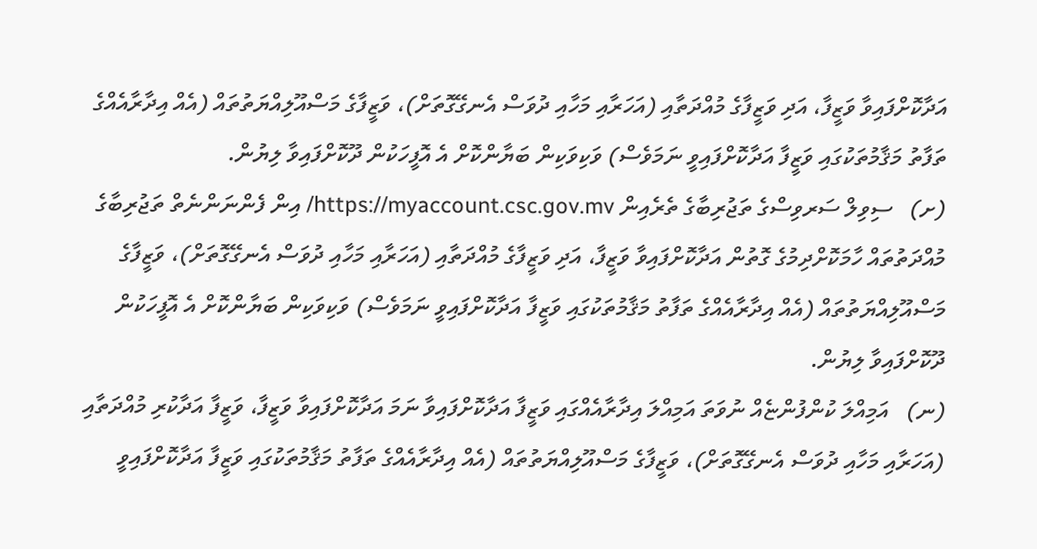އަދާކޮށްފައިވާ ވަޒީފާ، އަދި ވަޒީފާގެ މުއްދަތާއި (އަހަރާއި މަހާއި ދުވަސް އެނގޭގޮތަށް)، ވަޒީފާގެ މަސްއޫލިއްޔަތުތައް (އެއް އިދާރާއެއްގެ ތަފާތު މަޤާމުތަކުގައި ވަޒީފާ އަދާކޮށްފައިވީ ނަމަވެސް) ވަކިވަކިން ބަޔާންކޮށް އެ އޮފީހަކުން ދޫކޮށްފައިވާ ލިޔުން.
(ށ)   ސިވިލް ސަރވިސްގެ ތަޖުރިބާގެ ތެރެއިން https://myaccount.csc.gov.mv/ އިން ފެންނަންނެތް ތަޖުރިބާގެ މުއްދަތުތައް ހާމަކޮށްދިމުގެ ގޮތުން އަދާކޮށްފައިވާ ވަޒީފާ، އަދި ވަޒީފާގެ މުއްދަތާއި (އަހަރާއި މަހާއި ދުވަސް އެނގޭގޮތަށް)، ވަޒީފާގެ މަސްއޫލިއްޔަތުތައް (އެއް އިދާރާއެއްގެ ތަފާތު މަޤާމުތަކުގައި ވަޒީފާ އަދާކޮށްފައިވީ ނަމަވެސް) ވަކިވަކިން ބަޔާންކޮށް އެ އޮފީހަކުން ދޫކޮށްފައިވާ ލިޔުން.
(ނ)   އަމިއްލަ ކުންފުންޏެއް ނުވަތަ އަމިއްލަ އިދާރާއެއްގައި ވަޒީފާ އަދާކޮށްފައިވާ ނަމަ އަދާކޮށްފައިވާ ވަޒީފާ، ވަޒީފާ އަދާކުރި މުއްދަތާއި (އަހަރާއި މަހާއި ދުވަސް އެނގޭގޮތަށް)، ވަޒީފާގެ މަސްއޫލިއްޔަތުތައް (އެއް އިދާރާއެއްގެ ތަފާތު މަޤާމުތަކުގައި ވަޒީފާ އަދާކޮށްފައިވީ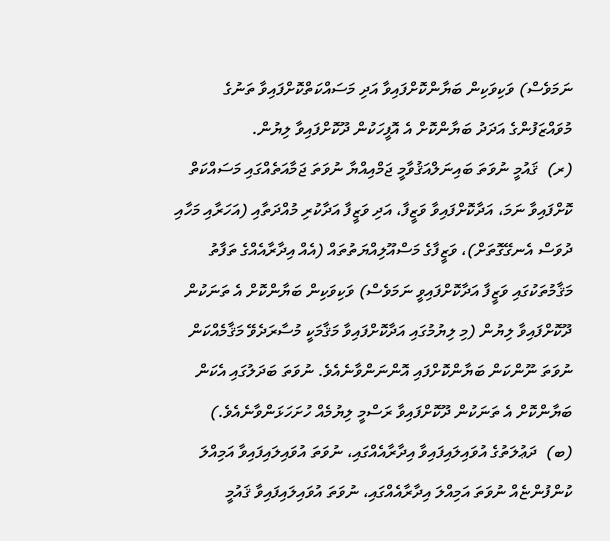ނަމަވެސް) ވަކިވަކިން ބަޔާންކޮށްފައިވާ އަދި މަސައްކަތްކޮށްފައިވާ ތަނުގެ މުވައްޒަފުންގެ އަދަދު ބަޔާންކޮށް އެ އޮފީހަކުން ދޫކޮށްފައިވާ ލިޔުން.
(ރ)  ޤައުމީ ނުވަތަ ބައިނަލްއަޤުވާމީ ޖަމްއިއްޔާ ނުވަތަ ޖަމާއަތެއްގައި މަސައްކަތް ކޮށްފައިވާ ނަމަ، އަދާކޮށްފައިވާ ވަޒީފާ، އަދި ވަޒީފާ އަދާކުރި މުއްދަތާއި (އަހަރާއި މަހާއި ދުވަސް އެނގޭގޮތަށް)، ވަޒީފާގެ މަސްއޫލިއްޔަތުތައް (އެއް އިދާރާއެއްގެ ތަފާތު މަޤާމުތަކުގައި ވަޒީފާ އަދާކޮށްފައިވީ ނަމަވެސް) ވަކިވަކިން ބަޔާންކޮށް އެ ތަނަކުން ދޫކޮށްފައިވާ ލިޔުން (މި ލިޔުމުގައި އަދާކޮށްފައިވާ މަޤާމަކީ މުސާރަދެވޭ މަޤާމެއްކަން ނުވަތަ ނޫންކަން ބަޔާންކޮށްފައި އޮންނަންވާނެއެވެ. ނުވަތަ ބަދަލުގައި އެކަން ބަޔާންކޮށް އެ ތަނަކުން ދޫކޮށްފައިވާ ރަސްމީ ލިޔުމެއް ހުށަހަޅަންވާނެއެވެ.)
(ބ)  ދަޢުލަތުގެ އުވައިލައިފައިވާ އިދާރާއެއްގައި، ނުވަތަ އުވައިލައިފައިވާ އަމިއްލަ ކުންފުންޏެއް ނުވަތަ އަމިއްލަ އިދާރާއެއްގައި، ނުވަތަ އުވައިލައިފައިވާ ޤައުމީ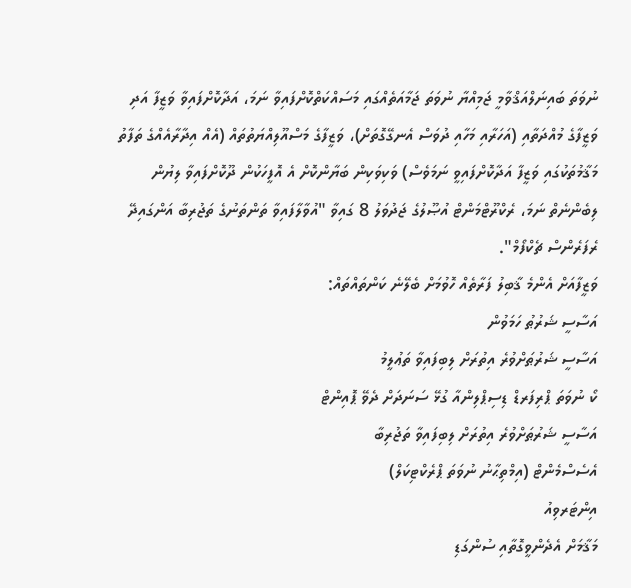ނުވަތަ ބައިނަލްއަޤްވާމީ ޖަމިއްޔާ ނުވަތަ ޖަމާއަތެއްގައި މަސައްކަތްކޮށްފައިވާ ނަމަ، އަދާކޮށްފައިވާ ވަޒީފާ އަދި ވަޒީފާގެ މުއްދަތާއި (އަހަރާއި މަހާއި ދުވަސް އެނގޭގޮތަށް)، ވަޒީފާގެ މަސްއޫލިއްޔަތުތައް (އެއް އިދާރާއެއްގެ ތަފާތު މަޤާމުތަކުގައި ވަޒީފާ އަދާކޮށްފައިވީ ނަމަވެސް) ވަކިވަކިން ބަޔާންކޮށް އެ އޮފީހަކުން ދޫކޮށްފައިވާ ލިޔުން ލިބެންނެތް ނަމަ، ރެކްރޫޓްމަންޓް އުޞޫލުގެ ޖަދުވަލު 8 ގައިވާ "އުވާލާފައިވާ ތަންތަނުގެ ތަޖުރިބާ އަންގައިދޭ ރެފަރެންސް ޗެކްފޯމް".
ވަޒީފާއަށް އެންމެ ޤާބިލު ފަރާތެއް ހޮވުމަށް ބެލޭނެ ކަންތައްތައް:
އަސާސީ ޝަރުޠު ހަމަވުން
އަސާސީ ޝަރުޠަށްވުރެ އިތުރަށް ލިބިފައިވާ ތަޢުލީމު
ކޯ ނުވަތަ ޕްރިފަރޑް ޑިސިޕްލިންއާ ގުޅޭ ސަނަދަށް ދެވޭ ޕޮއިންޓް
އަސާސީ ޝަރުޠަށްވުރެ އިތުރަށް ލިބިފައިވާ ތަޖުރިބާ
އެސެސްމެންޓް (އިމްތިޙާނު ނުވަތަ ޕްރެކްޓިކަލް)
އިންޓަރވިއު
މަޤާމަށް އެދެންވީގޮތާއި ސުންގަޑި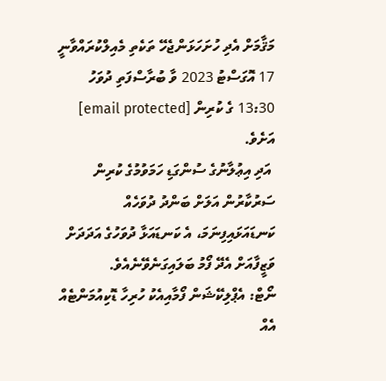މަޤާމަށް އެދި ހުށަހަޅަންޖެހޭ ތަކެތި މެއިލްކުރައްވާނީ 17 އޮގަސްޓު 2023 ވާ ބުރާސްފަތި ދުވަހު 13:30 ގެ ކުރިން [email protected] އަށެވެ.
 އަދި އިޢުލާނުގެ ސުންގަޑި ހަމަވުމުގެ ކުރިން ސަރުކާރުން އަލަށް ބަންދު ދުވަހެއް ކަނޑައަޅައިފިނަމަ، އެ ކަނޑައަޅާ ދުވަހުގެ އަދަދަށް ވަޒީފާއަށް އެދޭ ފޯމު ބަލައިގަނެވޭނެއެވެ.
ނޯޓް: އެޕްލިކޭޝަން ފޯމާއިއެކު ހުރިހާ ޑޮކިއުމަންޓެއް އެއް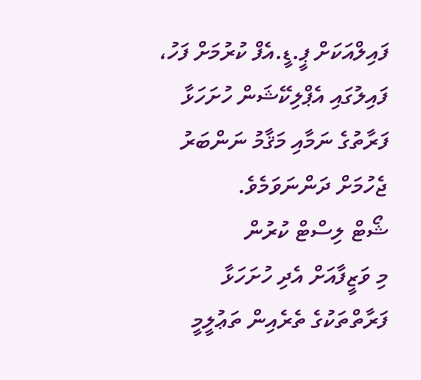ފައިލްއަކަށް ޕީ.ޑީ.އެފް ކުރުމަށް ފަހު، ފައިލުގައި އެޕްލިކޭޝަން ހުށަހަޅާ ފަރާތުގެ ނަމާއި މަޤާމު ނަންބަރު ޖެހުމަށް ދަންނަވަމެވެ.
ޝޯޓް ލިސްޓް ކުރުން
މި ވަޒީފާއަށް އެދި ހުށަހަޅާ ފަރާތްތަކުގެ ތެރެއިން ތަޢުލީމީ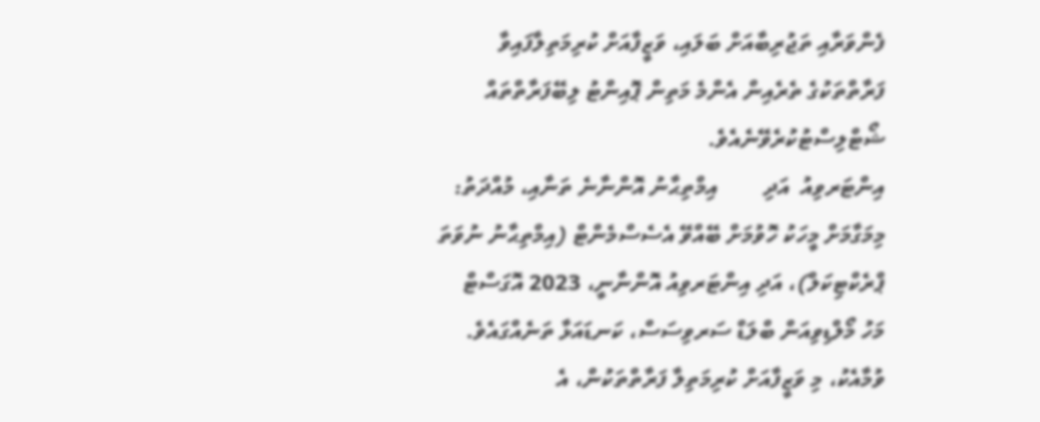ފެންވަރާއި ތަޖުރިބާއަށް ބަލައި، ވަޒީފާއަށް ކުރިމަތިލާފައިވާ ފަރާތްތަކުގެ ތެރެއިން އެންމެ މަތިން ޕޮއިންޓު ލިބޭފަރާތްތައް ޝޯޓްލިސްޓުކުރެވޭނެއެވެ.
އިންޓަރވިއު  އަދި        އިމްތިޙާނު އޮންނާނެ ތަނާއި، މުއްދަތު:
މިމަގާމަށް މީހަކު ހޮވުމަށް ބޭއްވޭ އެސެސްމެންޓް (އިމްތިޙާނު ނުވަތަ ޕްރެކްޓިކަލް)، އަދި އިންޓަރވިއު އޮންނާނީ، 2023 އޮގަސްޓް މަހު މޯލްޑިވިއަން ބްލަޑް ސަރވިސަސް، ކަނޑައަޅާ ތަނެއްގައެވެ. ވުމާއެކު، މި ވަޒީފާއަށް ކުރިމަތިލާ ފަރާތްތަކުން، އެ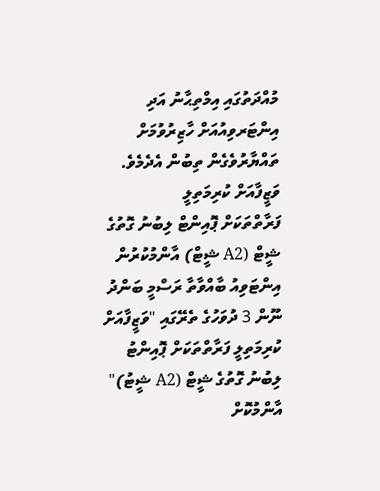މުއްދަތުގައި އިމްތިޙާނު އަދި އިންޓަރވިއުއަށް ހާޒިރުވުމަށް ތައްޔާރުވެގެން ތިބުން އެދެމެވެ.
ވަޒީފާއަށް ކުރިމަތިލީ
ފަރާތްތަކަށް ޕޮއިންޓް ލިބުނު ގޮތުގެ ޝީޓް (A2 ޝީޓް) އާންމުކުރުން
އިންޓަވިއު ބާއްވާތާ ރަސްމީ ބަންދު ނޫން 3 ދުވަހުގެ ތެރޭގައި "ވަޒީފާއަށް ކުރިމަތިލީ ފަރާތްތަކަށް ޕޮއިންޓު ލިބުނު ގޮތުގެ ޝީޓް (A2 ޝީޓު)" އާންމުކޮށް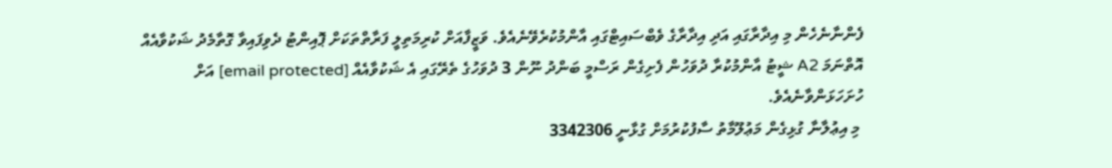ފެންނާނެހެން މި އިދާރާގައި އަދި އިދާރާގެ ވެބްސައިޓްގައި އާންމުކުރެވޭނެއެވެ. ވަޒީފާއަށް ކުރިމަތިލީ ފަރާތްތަކަށް ޕޮއިންޓު ދެވިފައިވާ ގޮތާމެދު ޝަކުވާއެއް އޮތްނަމަ A2 ޝީޓު އާންމުކުރާ ދުވަހުން ފެށިގެން ރަސްމީ ބަންދު ނޫން 3 ދުވަހުގެ ތެރޭގައި އެ ޝަކުވާއެއް [email protected] އަށް ހުށަހަޅަންވާނެއެވެ.
 މި އިޢުލާނާ ގުޅިގެން މަޢުލޫމާތު ސާފުކުރުމަށް ގުޅާނީ 3342306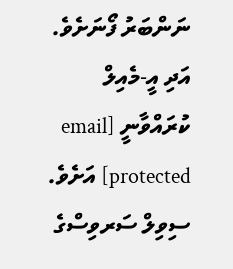ނަންބަރު ފޯނަށެވެ. އަދި އީ-މެއިލް ކުރައްވާނީ [email protected] އަށެވެ. ސިވިލް ސަރވިސްގެ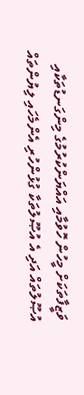ވަޒީފާތަކަށް މީހުން ހޮވުމާއި އައްޔަންކުރުމުގެ މިންގަނޑުތަކާއި އުޞޫލުތައް އަދި އެ އުޞޫލުތަކާ ގުޅުންހުރި އެންމެހައި ލިޔުންތައް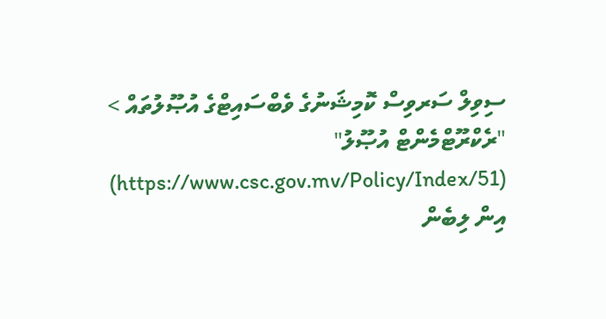ސިވިލް ސަރވިސް ކޮމިޝަނުގެ ވެބްސައިޓްގެ އުޞޫލުތައް > "ރެކްރޫޓްމެންޓް އުޞޫލު" (https://www.csc.gov.mv/Policy/Index/51) އިން ލިބެން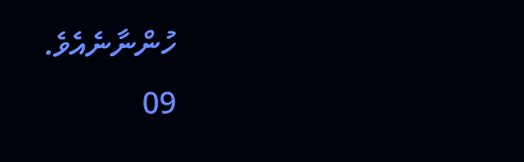ހުންނާނެއެވެ.
09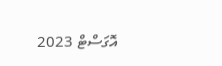އޮގަސްޓް 2023